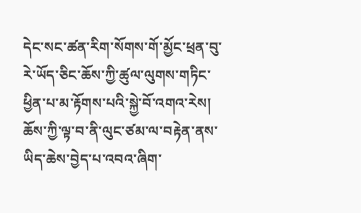དེང་སང་ཚན་རིག་སོགས་གོ་མྱོང་ཕྲན་བུ་རེ་ཡོད་ཅིང་ཆོས་ཀྱི་ཚུལ་ལུགས་གཏིང་ཕྱིན་པ་མ་རྟོགས་པའི་སྐྱེ་བོ་འགའ་རེས། ཆོས་ཀྱི་ལྟ་བ་ནི་ལུང་ཙམ་ལ་བརྟེན་ནས་ཡིད་ཆེས་བྱེད་པ་འབའ་ཞིག་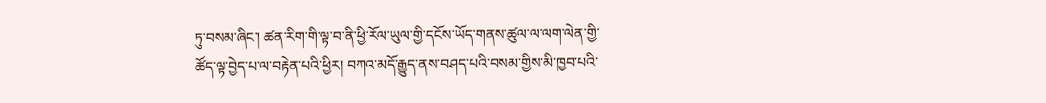ཏུ་བསམ་ཞིང་། ཚན་རིག་གི་ལྟ་བ་ནི་ཕྱི་རོལ་ཡུལ་གྱི་དངོས་ཡོད་གནས་ཚུལ་ལ་ལག་ལེན་གྱི་ཚོད་ལྟ་བྱེད་པ་ལ་བརྟེན་པའི་ཕྱིར། བཀའ་མདོ་རྒྱུད་ནས་བཤད་པའི་བསམ་གྱིས་མི་ཁྱབ་པའི་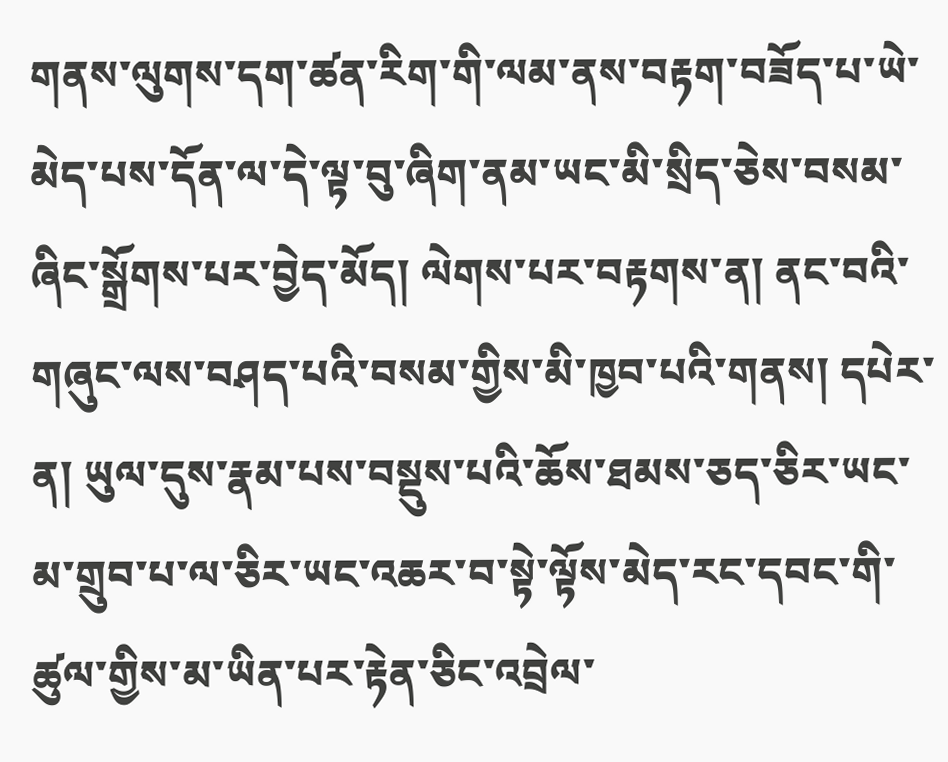གནས་ལུགས་དག་ཚན་རིག་གི་ལམ་ནས་བརྟག་བཟོད་པ་ཡེ་མེད་པས་དོན་ལ་དེ་ལྟ་བུ་ཞིག་ནམ་ཡང་མི་སྲིད་ཅེས་བསམ་ཞིང་སྒྲོགས་པར་བྱེད་མོད། ལེགས་པར་བརྟགས་ན། ནང་བའི་གཞུང་ལས་བཤད་པའི་བསམ་གྱིས་མི་ཁྱབ་པའི་གནས། དཔེར་ན། ཡུལ་དུས་རྣམ་པས་བསྡུས་པའི་ཆོས་ཐམས་ཅད་ཅིར་ཡང་མ་གྲུབ་པ་ལ་ཅིར་ཡང་འཆར་བ་སྟེ་ལྟོས་མེད་རང་དབང་གི་ཚུལ་གྱིས་མ་ཡིན་པར་རྟེན་ཅིང་འབྲེལ་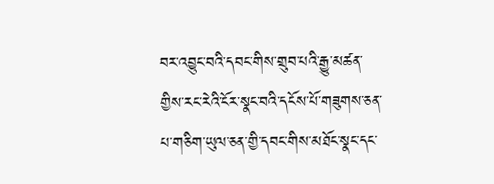བར་འབྱུང་བའི་དབང་གིས་གྲུབ་པའི་རྒྱུ་མཚན་གྱིས་རང་རེའི་ངོར་སྣང་བའི་དངོས་པོ་གཟུགས་ཅན་པ་གཅིག་ཡུལ་ཅན་གྱི་དབང་གིས་མཐོང་སྣང་དང་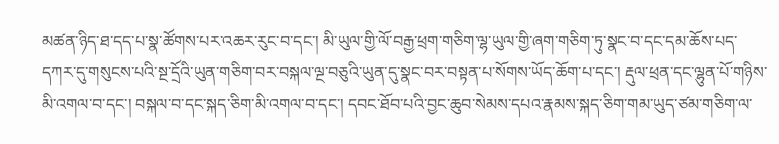མཚན་ཉིད་ཐ་དད་པ་སྣ་ཚོགས་པར་འཆར་རུང་བ་དང་། མི་ཡུལ་གྱི་ལོ་བརྒྱ་ཕྲག་གཅིག་ལྷ་ཡུལ་གྱི་ཞག་གཅིག་ཏུ་སྣང་བ་དང་དམ་ཆོས་པད་དཀར་དུ་གསུངས་པའི་སྔ་དྲོའི་ཡུན་གཅིག་བར་བསྐལ་ལྔ་བཅུའི་ཡུན་དུ་སྣང་བར་བསྟན་པ་སོགས་ཡོད་ཆོག་པ་དང་། རྡུལ་ཕྲན་དང་ལྷུན་པོ་གཉིས་མི་འགལ་བ་དང་། བསྐལ་བ་དང་སྐད་ཅིག་མི་འགལ་བ་དང་། དབང་ཐོབ་པའི་བྱང་ཆུབ་སེམས་དཔའ་རྣམས་སྐད་ཅིག་གམ་ཡུད་ཙམ་གཅིག་ལ་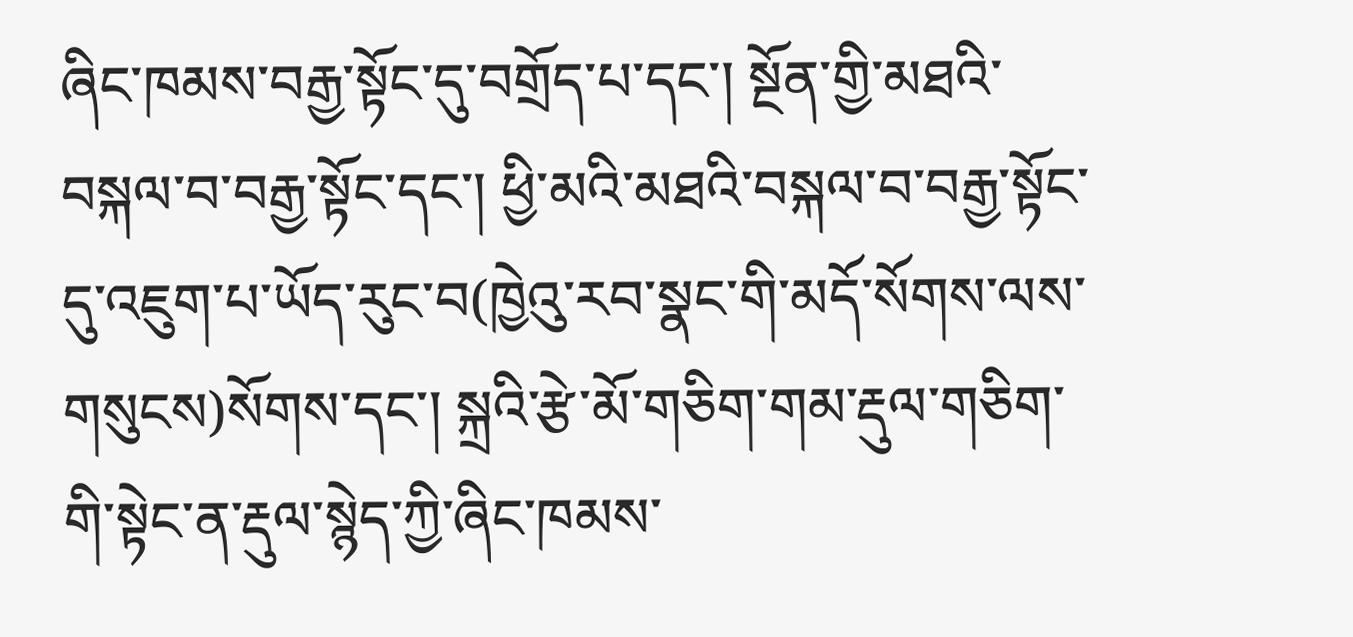ཞིང་ཁམས་བརྒྱ་སྟོང་དུ་བགྲོད་པ་དང་། སྔོན་གྱི་མཐའི་བསྐལ་བ་བརྒྱ་སྟོང་དང་། ཕྱི་མའི་མཐའི་བསྐལ་བ་བརྒྱ་སྟོང་དུ་འཇུག་པ་ཡོད་རུང་བ(ཁྱེའུ་རབ་སྣང་གི་མདོ་སོགས་ལས་གསུངས)སོགས་དང་། སྐྲའི་རྩེ་མོ་གཅིག་གམ་རྡུལ་གཅིག་གི་སྟེང་ན་རྡུལ་སྙེད་ཀྱི་ཞིང་ཁམས་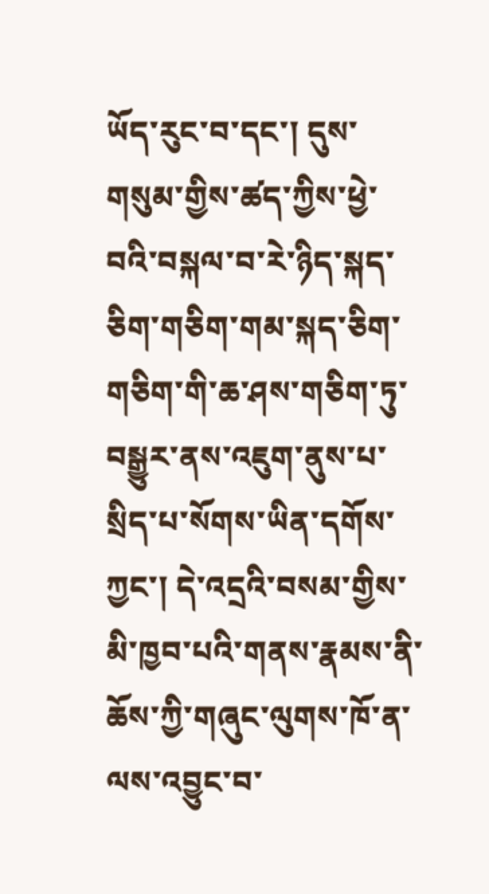ཡོད་རུང་བ་དང་། དུས་གསུམ་གྱིས་ཚད་ཀྱིས་ཕྱེ་བའི་བསྐལ་བ་རེ་ཉིད་སྐད་ཅིག་གཅིག་གམ་སྐད་ཅིག་གཅིག་གི་ཆ་ཤས་གཅིག་ཏུ་བསྒྱུར་ནས་འཇུག་ནུས་པ་སྲིད་པ་སོགས་ཡིན་དགོས་ཀྱང་། དེ་འདྲའི་བསམ་གྱིས་མི་ཁྱབ་པའི་གནས་རྣམས་ནི་ཆོས་ཀྱི་གཞུང་ལུགས་ཁོ་ན་ལས་འབྱུང་བ་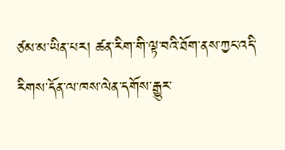ཙམ་མ་ཡིན་པར། ཚན་རིག་གི་ལྟ་བའི་ཐོག་ནས་ཀྱང་འདི་རིགས་དོན་ལ་ཁས་ལེན་དགོས་རྒྱུར་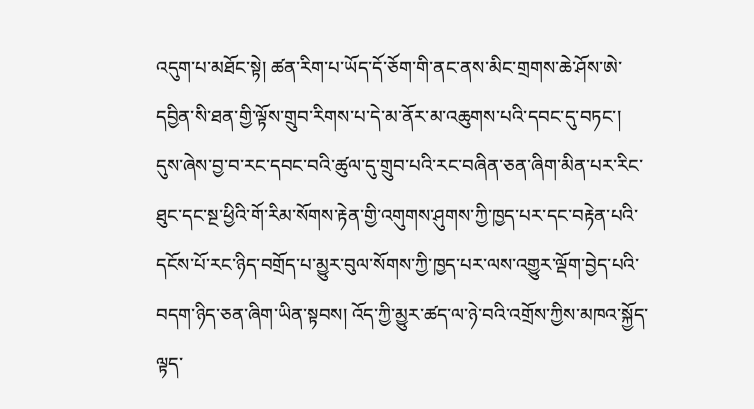འདུག་པ་མཐོང་སྟེ། ཚན་རིག་པ་ཡོད་དོ་ཅོག་གི་ནང་ནས་མིང་གྲགས་ཆེ་ཤོས་ཨེ་དབྱིན་སི་ཐན་གྱི་ལྟོས་གྲུབ་རིགས་པ་དེ་མ་ནོར་མ་འཆུགས་པའི་དབང་དུ་བཏང་། དུས་ཞེས་བྱ་བ་རང་དབང་བའི་ཚུལ་དུ་གྲུབ་པའི་རང་བཞིན་ཅན་ཞིག་མིན་པར་རིང་ཐུང་དང་སྔ་ཕྱིའི་གོ་རིམ་སོགས་རྟེན་གྱི་འགུགས་ཤུགས་ཀྱི་ཁྱད་པར་དང་བརྟེན་པའི་དངོས་པོ་རང་ཉིད་བགྲོད་པ་མྱུར་བུལ་སོགས་ཀྱི་ཁྱད་པར་ལས་འགྱུར་ལྡོག་བྱེད་པའི་བདག་ཉིད་ཅན་ཞིག་ཡིན་སྟབས། འོད་ཀྱི་མྱུར་ཚད་ལ་ཉེ་བའི་འགྲོས་ཀྱིས་མཁའ་སྐྱོད་ལྟད་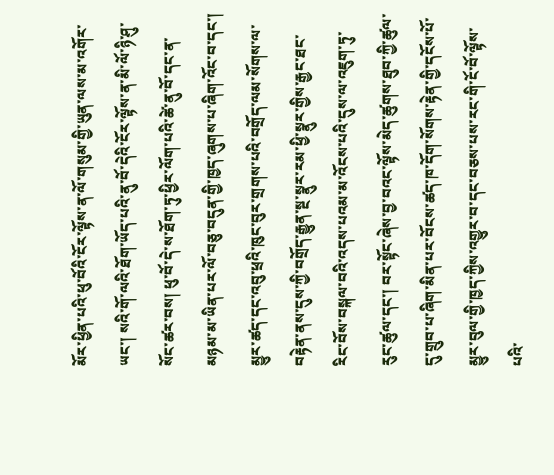མོར་ཕྱིན་པའི་ཕུ་བོའི་ངོར་ལྟོས་ན་ལོ་གསུམ་གྱི་ཡུན་ལས་མ་འགོར་ཡང་། སའི་གོ་ལའི་ཐོག་ཡོད་པའི་ནུ་བོ་དེའི་ངོར་ལྟོས་ན་མི་ལོ་ཉི་ཤུ་སོང་ཚར་བས། ཕུ་བོ་དེ་ས་ཐོག་ཏུ་ཕྱིར་ལོག་པའི་ཚེ་ནུ་བོ་དང་ན་མཉམ་མ་ཡིན་པར་ལོ་བཅུ་བདུན་གྱི་ཁྱད་ཞུགས་པ་ཞིག་འོང་བ་དང་། མྱུར་ཚད་དང་འབུ་ཕྲའི་ཁུང་བུར་གྲགས་པའི་བགྲོད་ལམ་སོགས་ལ་བརྟེན་ནས་དུས་ཀྱི་བགྲོད་རྒྱུན་སྔ་སྣུར་རམ་ཕྱི་སྣུར་གྱིས་རྒྱང་ཐང་རིང་བོས་བསྐལ་བའི་འདས་པའམ་མ་འོངས་པའི་དུས་ལ་འཇུག་ཏུ་རུང་ཚུལ་དང་། བར་སྟོང་ཞེས་བྱ་བའང་ལྟོས་མེད་ཚུགས་ཐུབ་ཀྱི་ཚུལ་དུ་གྲུབ་པ་ཞིག་མིན་པར་བོངས་ཚད་ཁ་དོག་སོགས་རྟེན་གྱི་དངོས་པོ་མྱུར་བུལ་གྱི་ཁྱད་ཀྱིས་འགྱུར་བ་དང་བཅས་པས་རང་གི་ངོ་བོ་ལྟོས་པའི་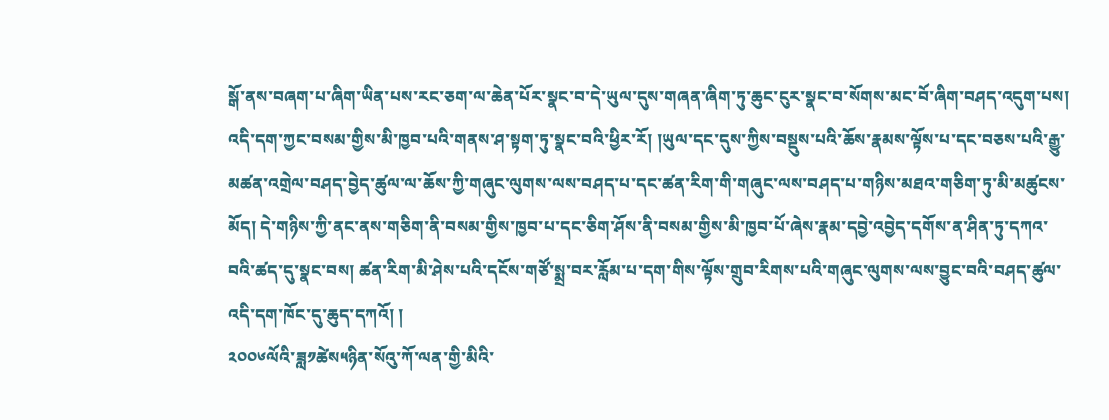སྒོ་ནས་བཞག་པ་ཞིག་ཡིན་པས་རང་ཅག་ལ་ཆེན་པོར་སྣང་བ་དེ་ཡུལ་དུས་གཞན་ཞིག་ཏུ་ཆུང་ངུར་སྣང་བ་སོགས་མང་བོ་ཞིག་བཤད་འདུག་པས། འདི་དག་ཀྱང་བསམ་གྱིས་མི་ཁྱབ་པའི་གནས་ཤ་སྟག་ཏུ་སྣང་བའི་ཕྱིར་རོ། །ཡུལ་དང་དུས་ཀྱིས་བསྡུས་པའི་ཆོས་རྣམས་ལྟོས་པ་དང་བཅས་པའི་རྒྱུ་མཚན་འགྲེལ་བཤད་བྱེད་ཚུལ་ལ་ཆོས་ཀྱི་གཞུང་ལུགས་ལས་བཤད་པ་དང་ཚན་རིག་གི་གཞུང་ལས་བཤད་པ་གཉིས་མཐའ་གཅིག་ཏུ་མི་མཚུངས་མོད། དེ་གཉིས་ཀྱི་ནང་ནས་གཅིག་ནི་བསམ་གྱིས་ཁྱབ་པ་དང་ཅིག་ཤོས་ནི་བསམ་གྱིས་མི་ཁྱབ་པོ་ཞེས་རྣམ་དབྱེ་འབྱེད་དགོས་ན་ཤིན་ཏུ་དཀའ་བའི་ཚད་དུ་སྣང་བས། ཚན་རིག་མི་ཤེས་པའི་དངོས་གཙོ་སྨྲ་བར་རློམ་པ་དག་གིས་ལྟོས་གྲུབ་རིགས་པའི་གཞུང་ལུགས་ལས་བྱུང་བའི་བཤད་ཚུལ་འདི་དག་ཁོང་དུ་ཆུད་དཀའོ། །
༢༠༠༦ལོའི་ཟླ༡ཚེས༥ཉིན་སོའུ་ཀོ་ལན་གྱི་མིའི་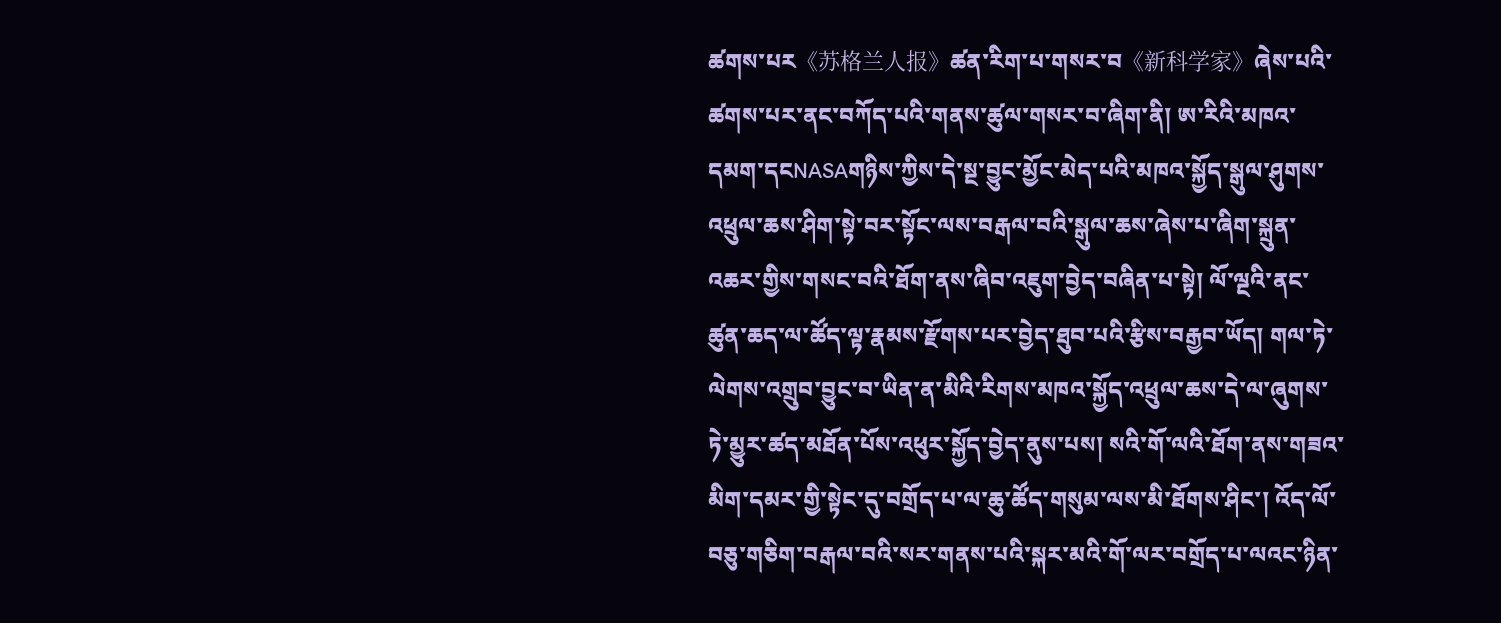ཚགས་པར《苏格兰人报》ཚན་རིག་པ་གསར་བ《新科学家》ཞེས་པའི་ཚགས་པར་ནང་བཀོད་པའི་གནས་ཚུལ་གསར་བ་ཞིག་ནི། ཨ་རིའི་མཁའ་དམག་དངNASAགཉིས་ཀྱིས་དེ་སྔ་བྱུང་མྱོང་མེད་པའི་མཁའ་སྐྱོད་སྒུལ་ཤུགས་འཕྲུལ་ཆས་ཤིག་སྟེ་བར་སྟོང་ལས་བརྒལ་བའི་སྒུལ་ཆས་ཞེས་པ་ཞིག་སྐྲུན་འཆར་གྱིས་གསང་བའི་ཐོག་ནས་ཞིབ་འཇུག་བྱེད་བཞིན་པ་སྟེ། ལོ་ལྔའི་ནང་ཚུན་ཆད་ལ་ཚོད་ལྟ་རྣམས་རྫོགས་པར་བྱེད་ཐུབ་པའི་རྩིས་བརྒྱབ་ཡོད། གལ་ཏེ་ལེགས་འགྲུབ་བྱུང་བ་ཡིན་ན་མིའི་རིགས་མཁའ་སྐྱོད་འཕྲུལ་ཆས་དེ་ལ་ཞུགས་ཏེ་མྱུར་ཚད་མཐོན་པོས་འཕུར་སྐྱོད་བྱེད་ནུས་པས། སའི་གོ་ལའི་ཐོག་ནས་གཟའ་མིག་དམར་གྱི་སྟེང་དུ་བགྲོད་པ་ལ་ཆུ་ཚོད་གསུམ་ལས་མི་ཐོགས་ཤིང་། འོད་ལོ་བཅུ་གཅིག་བརྒལ་བའི་སར་གནས་པའི་སྐར་མའི་གོ་ལར་བགྲོད་པ་ལའང་ཉིན་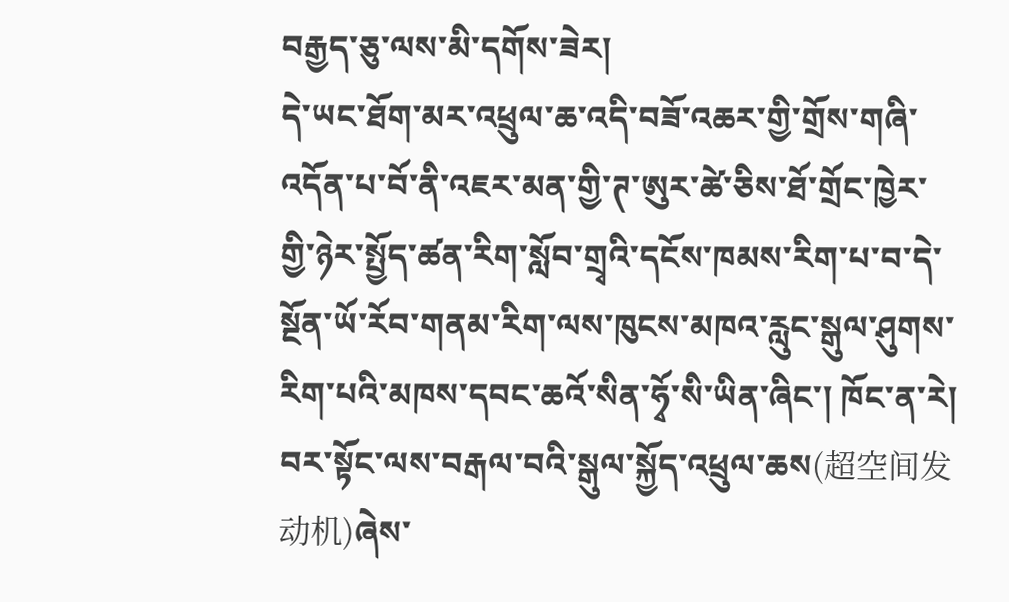བརྒྱད་ཅུ་ལས་མི་དགོས་ཟེར།
དེ་ཡང་ཐོག་མར་འཕྲུལ་ཆ་འདི་བཟོ་འཆར་གྱི་གྲོས་གཞི་འདོན་པ་བོ་ནི་འཇར་མན་གྱི་ཊ་ཨུར་ཚེ་ཅིས་ཐོ་གྲོང་ཁྱེར་གྱི་ཉེར་སྤྱོད་ཚན་རིག་སློབ་གྲྭའི་དངོས་ཁམས་རིག་པ་བ་དེ་སྔོན་ཡོ་རོབ་གནམ་རིག་ལས་ཁུངས་མཁའ་རླུང་སྒུལ་ཤུགས་རིག་པའི་མཁས་དབང་ཆའོ་སིན་ཧྭོ་སི་ཡིན་ཞིང་། ཁོང་ན་རེ། བར་སྟོང་ལས་བརྒལ་བའི་སྒུལ་སྐྱོད་འཕྲུལ་ཆས(超空间发动机)ཞེས་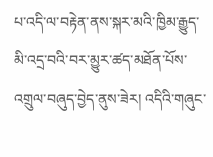པ་འདི་ལ་བརྟེན་ནས་སྐར་མའི་ཁྱིམ་རྒྱུད་མི་འདྲ་བའི་བར་མྱུར་ཚད་མཐོན་པོས་འགྲུལ་བཞུད་བྱེད་ནུས་ཟེར། འདིའི་གཞུང་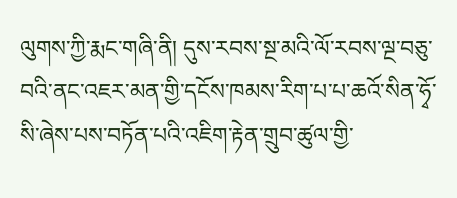ལུགས་ཀྱི་རྨང་གཞི་ནི། དུས་རབས་སྔ་མའི་ལོ་རབས་ལྔ་བཅུ་བའི་ནང་འཇར་མན་གྱི་དངོས་ཁམས་རིག་པ་པ་ཆའོ་སིན་ཧྭོ་སི་ཞེས་པས་བཏོན་པའི་འཇིག་རྟེན་གྲུབ་ཚུལ་གྱི་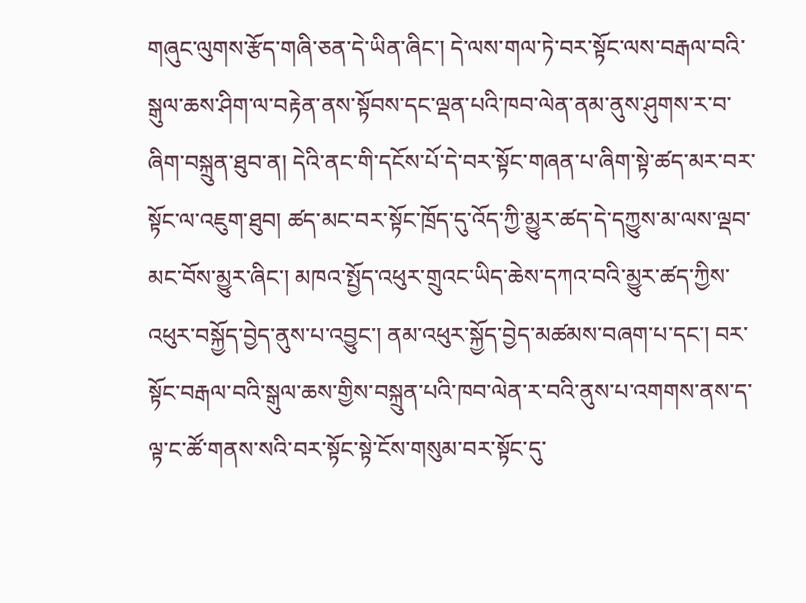གཞུང་ལུགས་རྩོད་གཞི་ཅན་དེ་ཡིན་ཞིང་། དེ་ལས་གལ་ཏེ་བར་སྟོང་ལས་བརྒལ་བའི་སྒུལ་ཆས་ཤིག་ལ་བརྟེན་ནས་སྟོབས་དང་ལྡན་པའི་ཁབ་ལེན་ནམ་ནུས་ཤུགས་ར་བ་ཞིག་བསྐྲུན་ཐུབ་ན། དེའི་ནང་གི་དངོས་པོ་དེ་བར་སྟོང་གཞན་པ་ཞིག་སྟེ་ཚད་མར་བར་སྟོང་ལ་འཇུག་ཐུབ། ཚད་མང་བར་སྟོང་ཁྲོད་དུ་འོད་ཀྱི་མྱུར་ཚད་དེ་དཀྱུས་མ་ལས་ལྡབ་མང་བོས་མྱུར་ཞིང་། མཁའ་སྤྱོད་འཕུར་གྲུའང་ཡིད་ཆེས་དཀའ་བའི་མྱུར་ཚད་ཀྱིས་འཕུར་བསྐྱོད་བྱེད་ནུས་པ་འབྱུང་། ནམ་འཕུར་སྐྱོད་བྱེད་མཚམས་བཞག་པ་དང་། བར་སྟོང་བརྒལ་བའི་སྒུལ་ཆས་གྱིས་བསྐྲུན་པའི་ཁབ་ལེན་ར་བའི་ནུས་པ་འགགས་ནས་ད་ལྟ་ང་ཚོ་གནས་སའི་བར་སྟོང་སྟེ་ངོས་གསུམ་བར་སྟོང་དུ་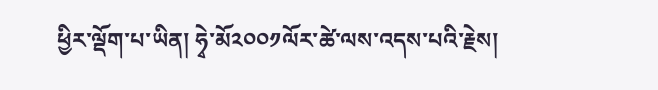ཕྱིར་ལྡོག་པ་ཡིན། ཧྭེ་མོ༢༠༠༡ལོར་ཚེ་ལས་འདས་པའི་རྗེས།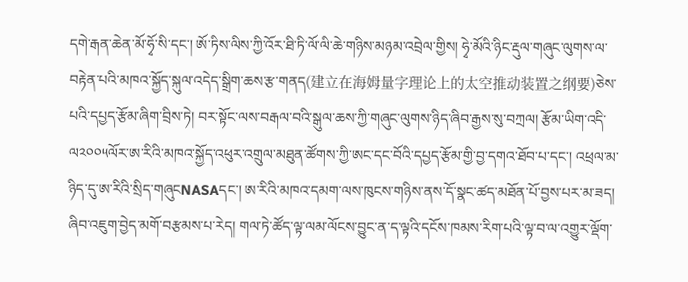དགེ་རྒན་ཆེན་མོ་ཧྭོ་སི་དང་། ཨོ་ཏིས་ལིས་ཀྱི་འོར་ཐི་ཏི་ལོ་ལི་ཆེ་གཉིས་མཉམ་འབྲེལ་གྱིས། ཧྭེ་མོའི་ཉིང་རྡུལ་གཞུང་ལུགས་ལ་བརྟེན་པའི་མཁའ་སྐྱོད་སྐུལ་འདེད་སྒྲིག་ཆས་རྩ་གནད(建立在海姆量字理论上的太空推动装置之纲要)ཅེས་པའི་དཔྱད་རྩོམ་ཞིག་བྲིས་ཏེ། བར་སྟོང་ལས་བརྒལ་བའི་སྒུལ་ཆས་ཀྱི་གཞུང་ལུགས་ཉིད་ཞིབ་རྒྱས་སུ་བཀྲལ། རྩོམ་ཡིག་འདི་ལ༢༠༠༥ལོར་ཨ་རིའི་མཁའ་སྐྱོད་འཕུར་འགྲུལ་མཐུན་ཚོགས་ཀྱི་ཨང་དང་བོའི་དཔྱད་རྩོམ་གྱི་བྱ་དགའ་ཐོབ་པ་དང་། འཕྲལ་མ་ཉིད་དུ་ཨ་རིའི་སྲིད་གཞུངNASAདང་། ཨ་རིའི་མཁའ་དམག་ལས་ཁུངས་གཉིས་ནས་དོ་སྣང་ཚད་མཐོན་པོ་བྱས་པར་མ་ཟད། ཞིབ་འཇུག་བྱེད་མགོ་བརྩམས་པ་རེད། གལ་ཏེ་ཚོད་ལྟ་ལམ་ལོངས་བྱུང་ན་ད་ལྟའི་དངོས་ཁམས་རིག་པའི་ལྟ་བ་ལ་འགྱུར་ལྡོག་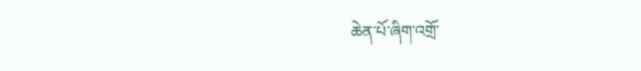ཆེན་པོ་ཞིག་འགྲོ་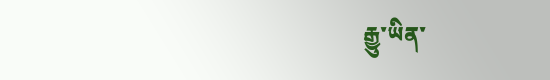རྒྱུ་ཡིན་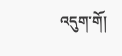འདུག་གོ།